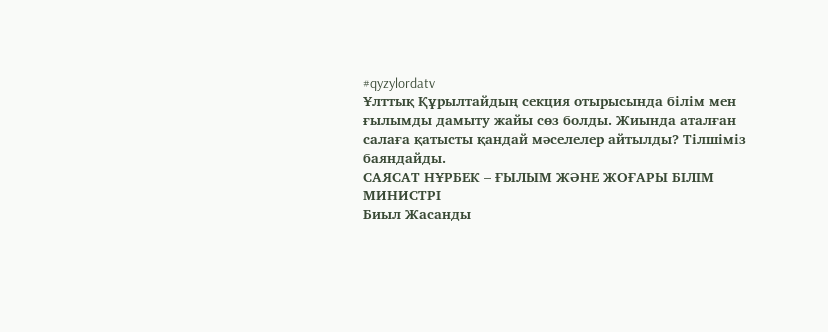#qyzylordatv
Ұлттық Құрылтайдың секция отырысында білім мен ғылымды дамыту жайы сөз болды. Жиында аталған салаға қатысты қандай мәселелер айтылды? Тілшіміз баяндайды.
САЯСАТ НҰРБЕК – ҒЫЛЫМ ЖӘНЕ ЖОҒАРЫ БІЛІМ МИНИСТРІ
Биыл Жасанды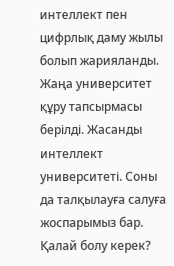интеллект пен цифрлық даму жылы болып жарияланды. Жаңа университет құру тапсырмасы берілді. Жасанды интеллект университеті. Соны да талқылауға салуға жоспарымыз бар. Қалай болу керек?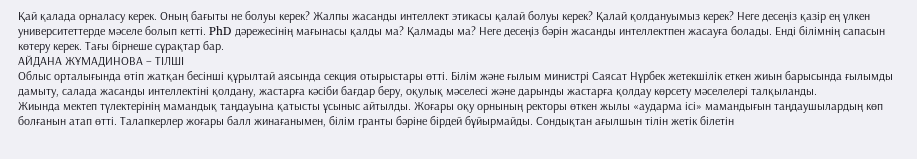Қай қалада орналасу керек. Оның бағыты не болуы керек? Жалпы жасанды интеллект этикасы қалай болуы керек? Қалай қолдануымыз керек? Неге десеңіз қазір ең үлкен университеттерде мәселе болып кетті. PhD дәрежесінің мағынасы қалды ма? Қалмады ма? Неге десеңіз бәрін жасанды интеллектпен жасауға болады. Енді білімнің сапасын көтеру керек. Тағы бірнеше сұрақтар бар.
АЙДАНА ЖҰМАДИНОВА – ТІЛШІ
Облыс орталығында өтіп жатқан бесінші құрылтай аясында секция отырыстары өтті. Білім және ғылым министрі Саясат Нұрбек жетекшілік еткен жиын барысында ғылымды дамыту, салада жасанды интеллектіні қолдану, жастарға кәсіби бағдар беру, оқулық мәселесі және дарынды жастарға қолдау көрсету мәселелері талқыланды.
Жиында мектеп түлектерінің мамандық таңдауына қатысты ұсыныс айтылды. Жоғары оқу орнының ректоры өткен жылы «аударма ісі» мамандығын таңдаушылардың көп болғанын атап өтті. Талапкерлер жоғары балл жинағанымен, білім гранты бәріне бірдей бұйырмайды. Сондықтан ағылшын тілін жетік білетін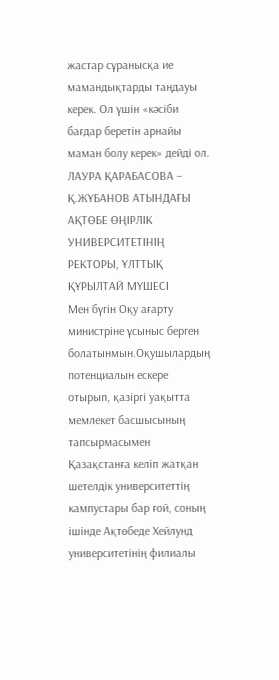жастар сұранысқа ие мамандықтарды таңдауы керек. Ол үшін «кәсіби бағдар беретін арнайы маман болу керек» дейді ол.
ЛАУРА ҚАРАБАСОВА – Қ.ЖҰБАНОВ АТЫНДАҒЫ АҚТӨБЕ ӨҢІРЛІК УНИВЕРСИТЕТІНІҢ РЕКТОРЫ, ҰЛТТЫҚ ҚҰРЫЛТАЙ МҮШЕСІ
Мен бүгін Оқу ағарту министріне ұсыныс берген болатынмын.Оқушылардың потенциалын ескере отырып, қазіргі уақытта мемлекет басшысының тапсырмасымен Қазақстанға келіп жатқан шетелдік университеттің кампустары бар ғой, соның ішінде Ақтөбеде Хейлунд университетінің филиалы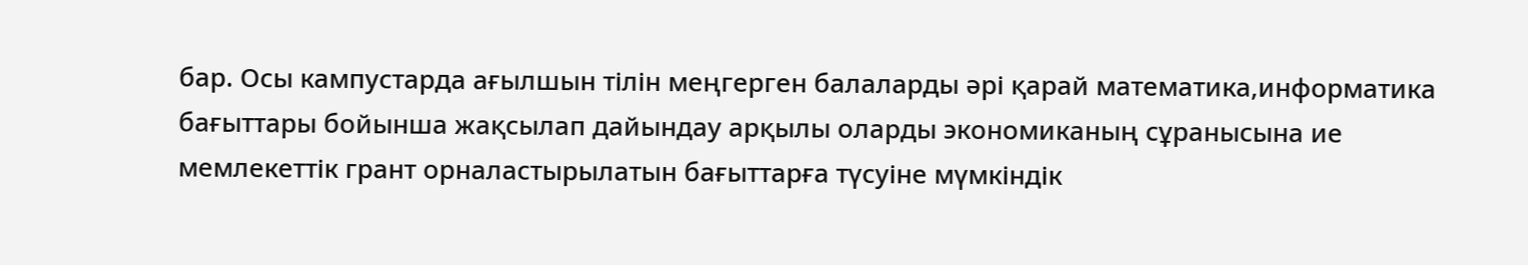бар. Осы кампустарда ағылшын тілін меңгерген балаларды әрі қарай математика,информатика бағыттары бойынша жақсылап дайындау арқылы оларды экономиканың сұранысына ие мемлекеттік грант орналастырылатын бағыттарға түсуіне мүмкіндік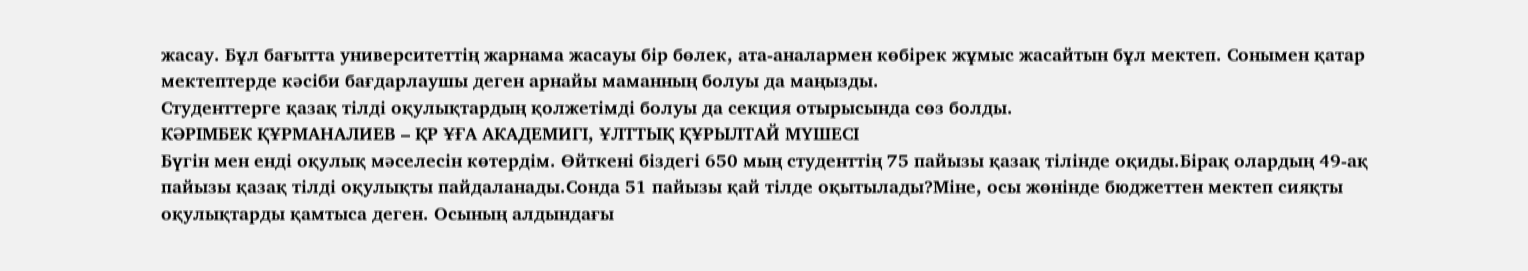жасау. Бұл бағытта университеттің жарнама жасауы бір бөлек, ата-аналармен көбірек жұмыс жасайтын бұл мектеп. Сонымен қатар мектептерде кәсіби бағдарлаушы деген арнайы маманның болуы да маңызды.
Студенттерге қазақ тілді оқулықтардың қолжетімді болуы да секция отырысында сөз болды.
КӘРІМБЕК ҚҰРМАНАЛИЕВ – ҚР ҰҒА АКАДЕМИГІ, ҰЛТТЫҚ ҚҰРЫЛТАЙ МҮШЕСІ
Бүгін мен енді оқулық мәселесін көтердім. Өйткені біздегі 650 мың студенттің 75 пайызы қазақ тілінде оқиды.Бірақ олардың 49-ақ пайызы қазақ тілді оқулықты пайдаланады.Сонда 51 пайызы қай тілде оқытылады?Міне, осы жөнінде бюджеттен мектеп сияқты оқулықтарды қамтыса деген. Осының алдындағы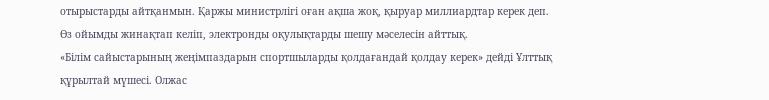отырыстарды айтқанмын. Қаржы министрлігі оған ақша жоқ, қыруар миллиардтар керек деп. Өз ойымды жинақтап келіп, электронды оқулықтарды шешу мәселесін айттық.
«Білім сайыстарының жеңімпаздарын спортшыларды қолдағандай қолдау керек» дейді Ұлттық құрылтай мүшесі. Олжас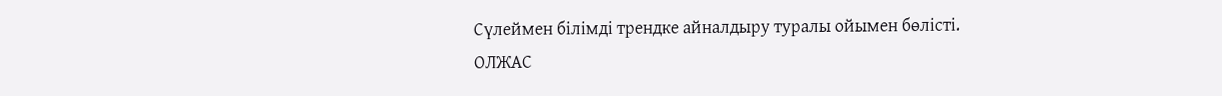Сүлеймен білімді трендке айналдыру туралы ойымен бөлісті.
ОЛЖАС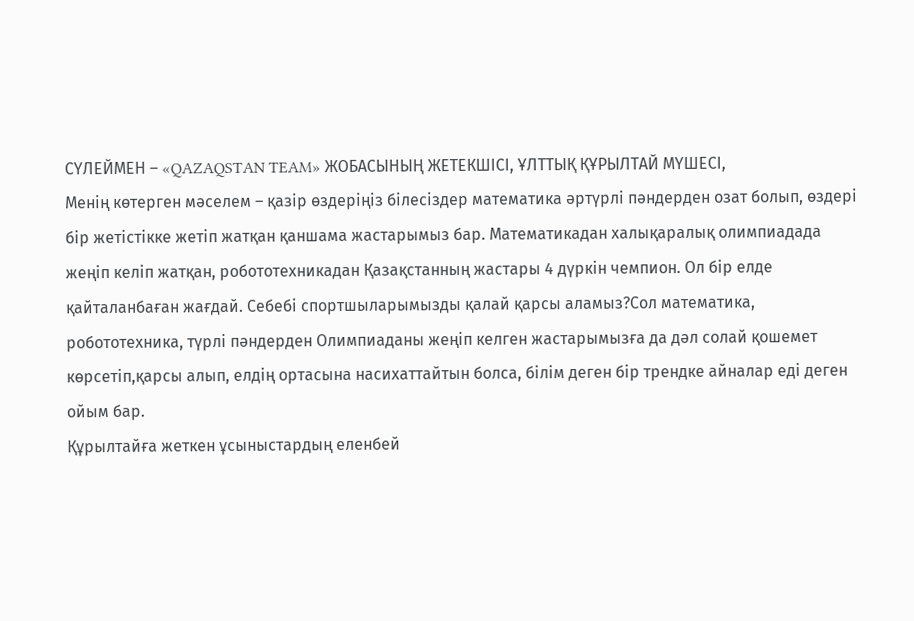СҮЛЕЙМЕН – «QAZAQSTAN TEAM» ЖОБАСЫНЫҢ ЖЕТЕКШІСІ, ҰЛТТЫҚ ҚҰРЫЛТАЙ МҮШЕСІ,
Менің көтерген мәселем – қазір өздеріңіз білесіздер математика әртүрлі пәндерден озат болып, өздері бір жетістікке жетіп жатқан қаншама жастарымыз бар. Математикадан халықаралық олимпиадада жеңіп келіп жатқан, робототехникадан Қазақстанның жастары 4 дүркін чемпион. Ол бір елде қайталанбаған жағдай. Себебі спортшыларымызды қалай қарсы аламыз?Сол математика, робототехника, түрлі пәндерден Олимпиаданы жеңіп келген жастарымызға да дәл солай қошемет көрсетіп,қарсы алып, елдің ортасына насихаттайтын болса, білім деген бір трендке айналар еді деген ойым бар.
Құрылтайға жеткен ұсыныстардың еленбей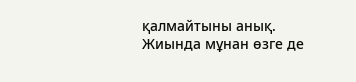қалмайтыны анық. Жиында мұнан өзге де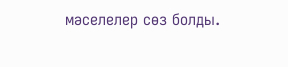мәселелер сөз болды.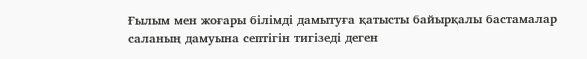Ғылым мен жоғары білімді дамытуға қатысты байырқалы бастамалар саланың дамуына септігін тигізеді деген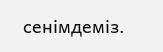сенімдеміз.